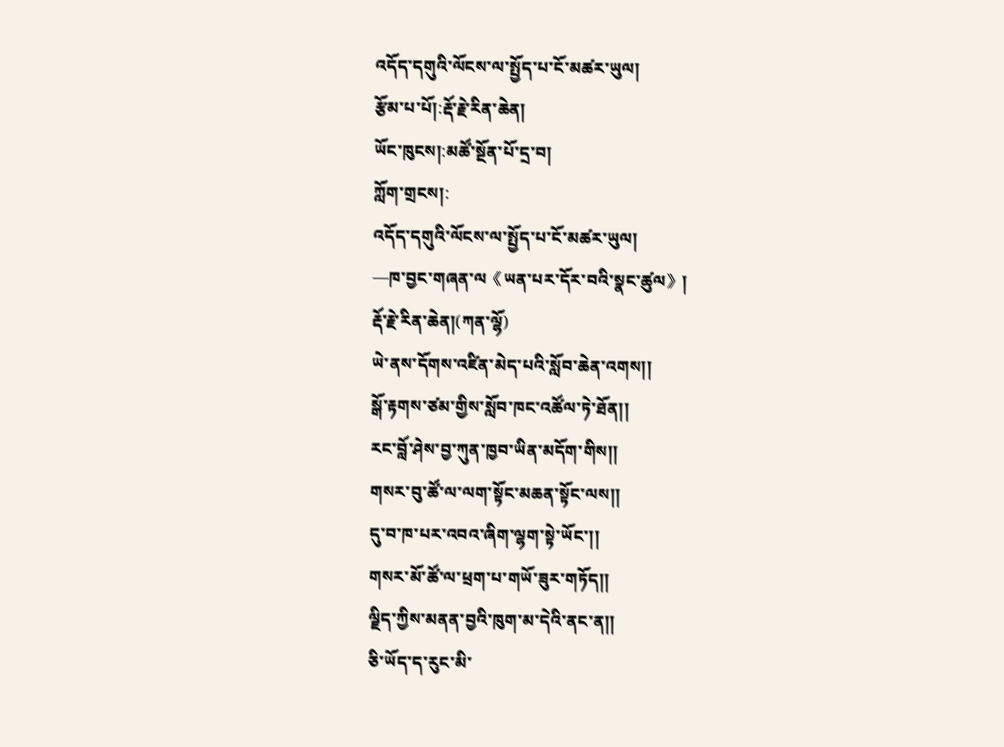འདོད་དགུའི་ལོངས་ལ་སྤྱོད་པ་ངོ་མཚར་ཡུལ།
རྩོམ་པ་པོ།:རྡོ་རྗེ་རིན་ཆེན།
ཡོང་ཁུངས།:མཚོ་སྔོན་པོ་དྲ་བ།
ཀློག་གྲངས།:
འདོད་དགུའི་ལོངས་ལ་སྤྱོད་པ་ངོ་མཚར་ཡུལ།
—ཁ་བྱང་གཞན་ལ《ཡན་པར་དོར་བའི་སྣང་ཚུལ》།
རྡོ་རྗེ་རིན་ཆེན།(ཀན་ལྷོ)
ཡེ་ནས་དོགས་འཛིན་མེད་པའི་སློབ་ཆེན་འགས།།
སྒོ་རྟགས་ཙམ་གྱིས་སློབ་ཁང་འཚོལ་ཏེ་ཐོན།།
རང་བློ་ཤེས་བྱ་ཀུན་ཁྱབ་ཡིན་མདོག་གིས།།
གསར་བུ་ཚོ་ལ་ལག་སྟོང་མཆན་སྟོང་ལས།།
དུ་བ་ཁ་པར་འབའ་ཞིག་ལྷག་སྟེ་ཡོང་།།
གསར་མོ་ཚོ་ལ་ཕྲག་པ་གཡོ་ཟུར་གཏོད།།
ལྗིད་ཀྱིས་མནན་བྱའི་ཁུག་མ་དེའི་ནང་ན།།
ཅི་ཡོད་ད་རུང་མི་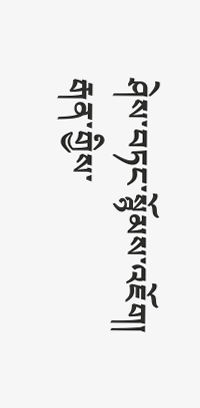ཤེས་བཏང་སྙོམས་འཇོག།
རྒན་གྱིས་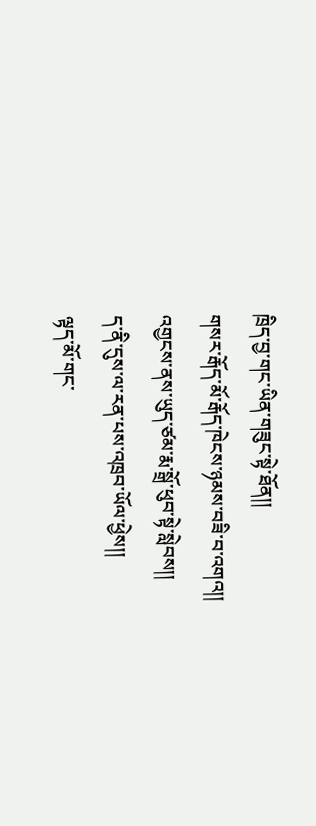ཁྲིད་བྱ་གང་ཡིན་གཟུང་སྟེ་ཐོན།།
གསར་རྒོད་མོ་རྒོད་ཁེངས་ཉམས་བཟི་བ་འགའ།།
འགྱངས་ནས་ཡུད་ཙམ་རྨ་སྒྲོ་ཕུབ་སྟེ་སླེབས།།
ད་ནི་དུས་ལ་རན་པས་འཁྲབ་ཡོལ་ཕྱེས།།
ལྟད་མོ་གང་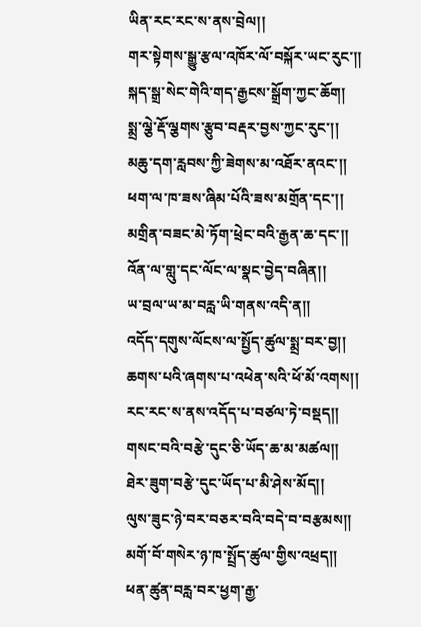ཡིན་རང་རང་ས་ནས་བྲེལ།།
གར་སྟེགས་སྒྱུ་རྩལ་འཁོར་ལོ་བསྐོར་ཡང་རུང་།།
སྐད་སྒྲ་སེང་གེའི་གད་རྒྱངས་སྒྲོག་ཀྱང་ཆོག།
སྨྲ་ལྕེ་རྡོ་ལྕགས་རྩུབ་བརྡར་བྱས་ཀྱང་རུང་།།
མཆུ་དག་རླབས་ཀྱི་ཟེགས་མ་འཐོར་ནའང་།།
ཕག་ལ་ཁ་ཟས་ཞིམ་པོའི་ཟས་མགྲོན་དང་།།
མགྲིན་བཟང་མེ་ཏོག་ཕྲེང་བའི་རྒྱན་ཆ་དང་།།
འོན་ལ་གླུ་དང་ལོང་ལ་སྣང་བྱེད་བཞིན།།
ཡ་བྲལ་ཡ་མ་བརླ་ཡི་གནས་འདི་ན།།
འདོད་དགུས་ལོངས་ལ་སྤྱོད་ཚུལ་སྨྲ་བར་བྱ།།
ཆགས་པའི་ཞགས་པ་འཕེན་སའི་ཕོ་མོ་འགས།།
རང་རང་ས་ནས་འདོད་པ་བཙལ་ཏེ་བསྡད།།
གསང་བའི་བརྩེ་དུང་ཅི་ཡོད་ཆ་མ་མཚལ།།
ཐེར་ཟུག་བརྩེ་དུང་ཡོད་པ་མི་ཤེས་མོད།།
ལུས་ཟུང་ཉེ་བར་བཅར་བའི་བདེ་བ་བརྩམས།།
མགོ་བོ་གསེར་ཉ་ཁ་སྤྲོད་ཚུལ་གྱིས་འཕྲད།།
ཕན་ཚུན་བརླ་བར་ཕྱག་རྒྱ་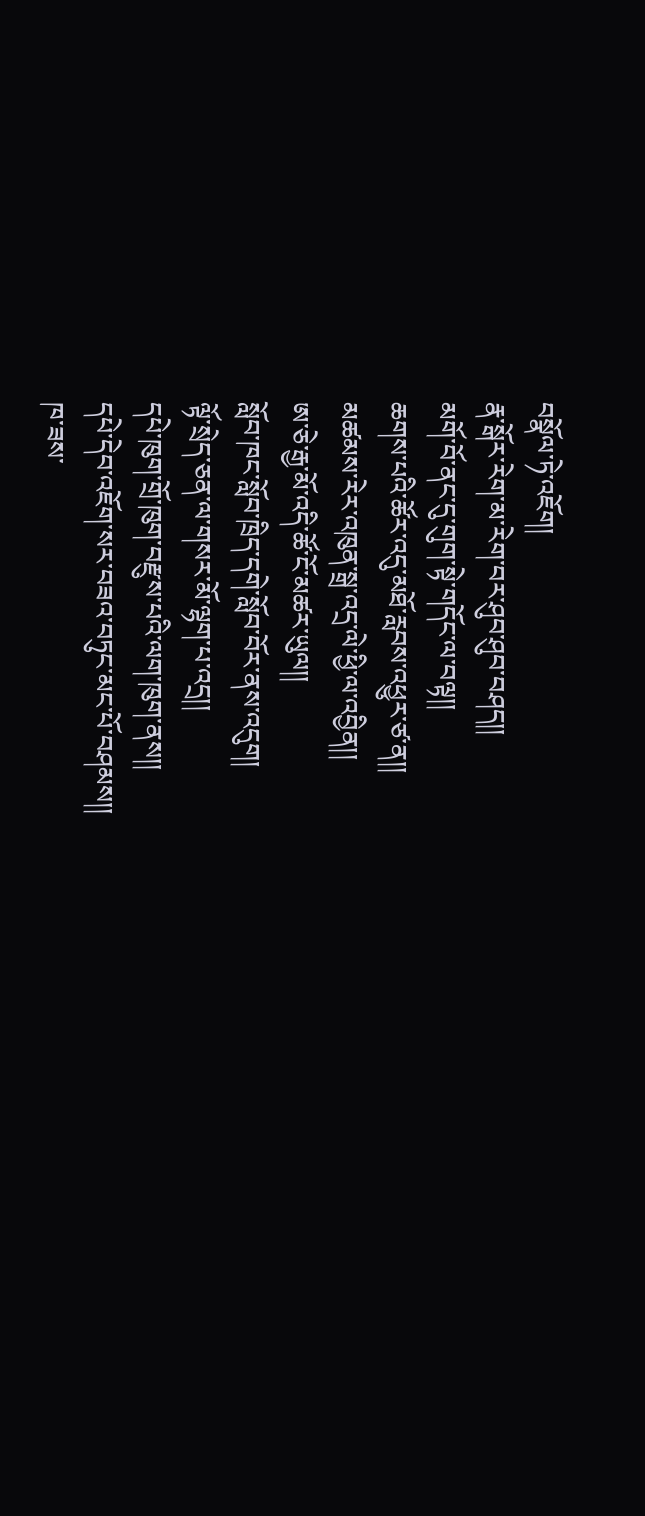བསྣོལ་ཏེ་འཇོག།
རྣ་སྒོར་རེག་མ་རེག་བར་ཤུབ་ཤུབ་བཤད།།
མགོ་བོ་ནང་དུ་གུག་སྟེ་གདོང་ལ་བལྟ།།
ཆགས་པའི་ཚོར་འདུ་མཐོ་རླབས་འཕྱུར་ཙ་ན།།
མཚམས་རེར་འཁུན་སྒྲ་འདྲ་ལེ་ཕྱི་ལ་འབྱིན།།
ཨ་ཅེ་རྒྱ་མོ་འདི་ཚོ་ངོ་མཚར་ཡུལ།།
སློབ་ཁང་སློབ་ཁྲིད་དགེ་སློབ་བོར་ནས་འདུག།
ལྟོ་སྲེད་ཅན་ལ་གསར་མོ་ལྷག་པ་འདྲ།།
དཔེ་ཁུག་གྲོ་ཁུག་བརྫུས་པའི་ལག་ཁུག་ནས།།
དཔེ་དེབ་འཇོག་སར་བཟའ་བཏུང་མང་པོ་བཤམས།།
ཁ་ཟས་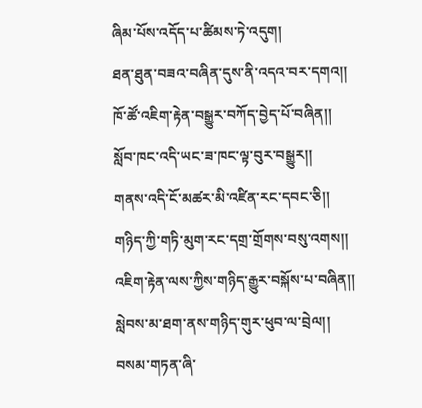ཞིམ་པོས་འདོད་པ་ཚིམས་ཏེ་འདུག།
ཐན་ཐུན་བཟའ་བཞིན་དུས་ནི་འདའ་བར་དགའ།།
ཁོ་ཚོ་འཇིག་རྟེན་བསྒྱུར་བཀོད་བྱེད་པོ་བཞིན།།
སློབ་ཁང་འདི་ཡང་ཟ་ཁང་ལྟ་བུར་བསྒྱུར།།
གནས་འདི་ངོ་མཚར་མི་འཛིན་རང་དབང་ཅི།།
གཉིད་ཀྱི་གཏི་མུག་རང་དགྲ་གྲོགས་བསུ་འགས།།
འཇིག་རྟེན་ལས་ཀྱིས་གཉིད་རྒྱུར་བསྐོས་པ་བཞིན།།
སླེབས་མ་ཐག་ནས་གཉིད་གུར་ཕུབ་ལ་བྲེལ།།
བསམ་གཏན་ཞི་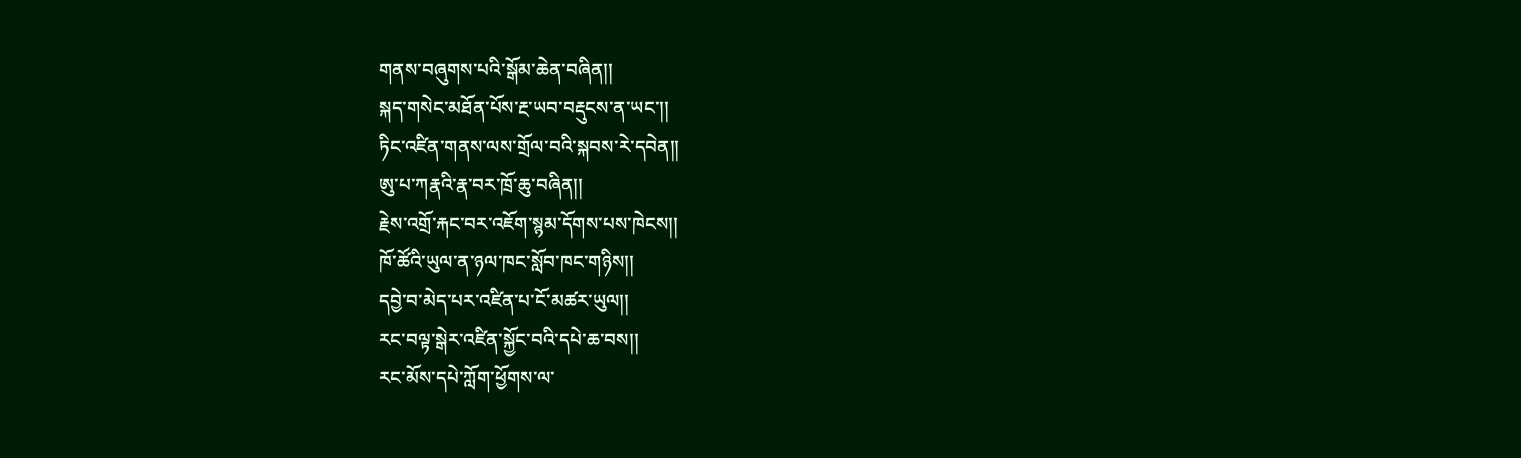གནས་བཞུགས་པའི་སྒོམ་ཆེན་བཞིན།།
སྐད་གསེང་མཐོན་པོས་རྔ་ཡབ་བརྡུངས་ན་ཡང་།།
ཏིང་འཛིན་གནས་ལས་གྲོལ་བའི་སྐབས་རེ་དབེན།།
ཨུ་པ་ཀརྣའི་རྣ་བར་ཁྲོ་ཆུ་བཞིན།།
རྗེས་འགྲོ་རྐང་བར་འཇོག་སྙམ་དོགས་པས་ཁེངས།།
ཁོ་ཚོའི་ཡུལ་ན་ཉལ་ཁང་སློབ་ཁང་གཉིས།།
དབྱེ་བ་མེད་པར་འཛིན་པ་ངོ་མཚར་ཡུལ།།
རང་བལྟ་སྒེར་འཛིན་སྐྱོང་བའི་དཔེ་ཆ་བས།།
རང་མོས་དཔེ་ཀློག་ཕྱོགས་ལ་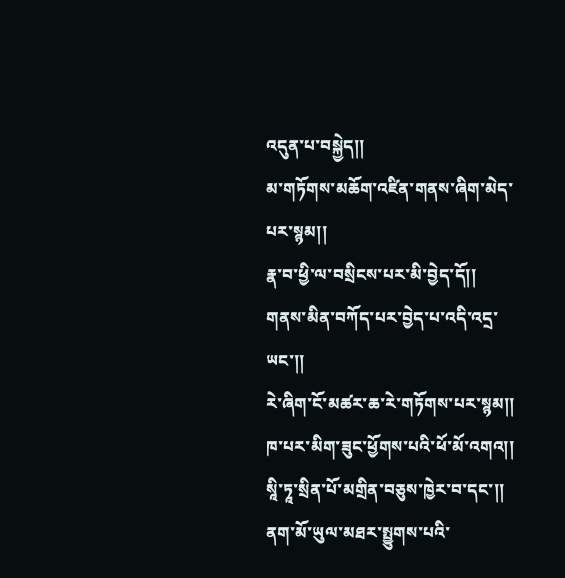འདུན་པ་བསྐྱེད།།
མ་གཏོགས་མཆོག་འཛིན་གནས་ཞིག་མེད་པར་སྙམ།།
རྣ་བ་ཕྱི་ལ་བསྲིངས་པར་མི་བྱེད་དོ།།
གནས་མིན་བཀོད་པར་བྱེད་པ་འདི་འདྲ་ཡང་།།
རེ་ཞིག་ངོ་མཚར་ཆ་རེ་གཏོགས་པར་སྙམ།།
ཁ་པར་མིག་ཟུང་ཕྱོགས་པའི་ཕོ་མོ་འགའ།།
སཱི་ཏཱ་སྲིན་པོ་མགྲིན་བཅུས་ཁྱེར་བ་དང་།།
ནག་མོ་ཡུལ་མཐར་སྤྱུགས་པའི་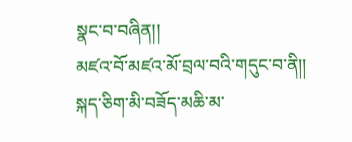སྣང་བ་བཞིན།།
མཛའ་བོ་མཛའ་མོ་བྲལ་བའི་གདུང་བ་ནི།།
སྐད་ཅིག་མི་བཟོད་མཆི་མ་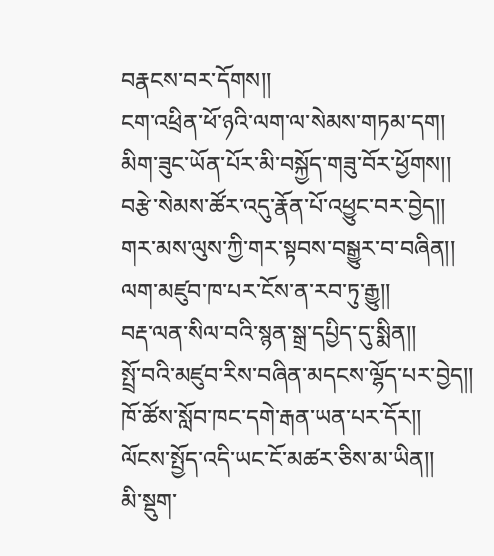བརྣངས་བར་དོགས།།
ངག་འཕྲིན་ཕོ་ཉའི་ལག་ལ་སེམས་གཏམ་དག།
མིག་ཟུང་ཡོན་པོར་མི་བསྐྱོད་གཟུ་བོར་ཕྱོགས།།
བརྩེ་སེམས་ཚོར་འདུ་རྣོན་པོ་འཕྱུང་བར་བྱེད།།
གར་མས་ལུས་ཀྱི་གར་སྟབས་བསྒྱུར་བ་བཞིན།།
ལག་མཛུབ་ཁ་པར་ངོས་ན་རབ་ཏུ་རྒྱུ།།
བརྡ་ལན་སིལ་བའི་སྙན་སྒྲ་དཔྱིད་དུ་སྨིན།།
སྤྲོ་བའི་མཛུབ་རིས་བཞིན་མདངས་ལྷོད་པར་བྱེད།།
ཁོ་ཚོས་སློབ་ཁང་དགེ་རྒན་ཡན་པར་དོར།།
ལོངས་སྤྱོད་འདི་ཡང་ངོ་མཚར་ཅིས་མ་ཡིན།།
མི་སྡུག་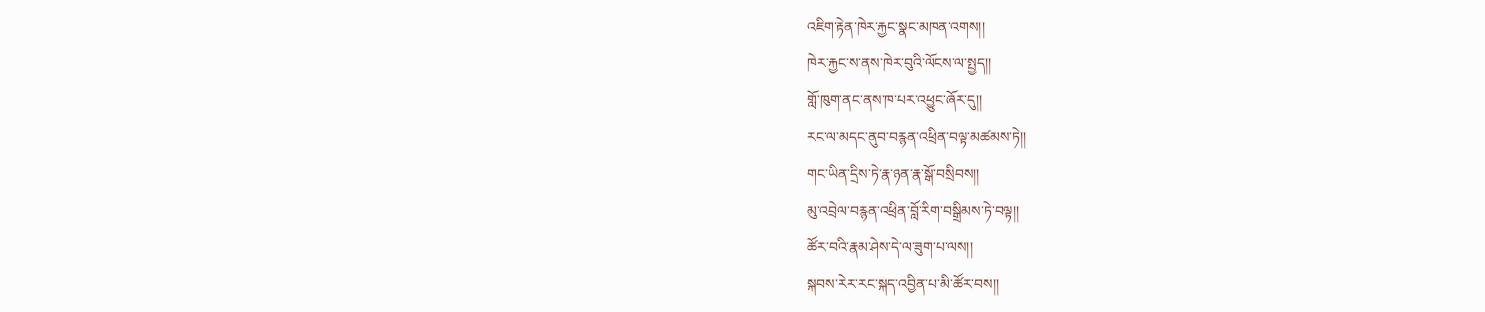འཇིག་རྟེན་ཁེར་རྐྱང་སྣང་མཁན་འགས།།
ཁེར་རྐྱང་ས་ནས་ཁེར་བུའི་ལོངས་ལ་སྤྱད།།
གློ་ཁུག་ནང་ནས་ཁ་པར་འཕྱུང་ཞོར་དུ།།
རང་ལ་མདང་ནུབ་བརྙན་འཕྲིན་བལྟ་མཚམས་ཏེ།།
གང་ཡིན་དྲིས་ཏེ་རྣ་ཉན་རྣ་སྒོ་བསྲིབས།།
མུ་འབྲེལ་བརྙན་འཕྲིན་བློ་རིག་བསྒྲིམས་ཏེ་བལྟ།།
ཚོར་བའི་རྣམ་ཤེས་དེ་ལ་ཟུག་པ་ལས།།
སྐབས་རེར་རང་སྐད་འབྱིན་པ་མི་ཚོར་བས།།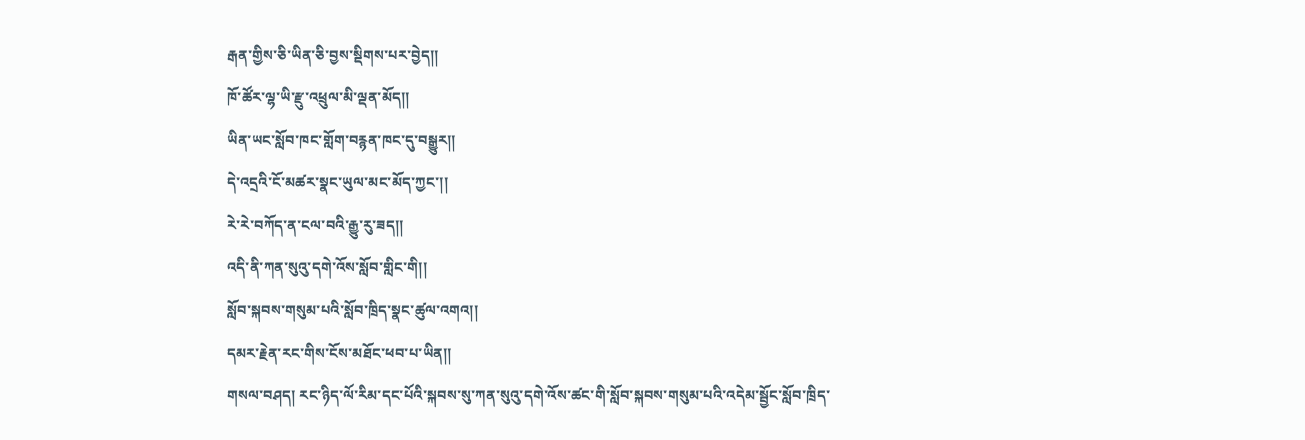རྒན་གྱིས་ཅི་ཡིན་ཅི་བྱས་སྡིགས་པར་བྱེད།།
ཁོ་ཚོར་ལྷ་ཡི་རྫུ་འཕྲུལ་མི་ལྡན་མོད།།
ཡིན་ཡང་སློབ་ཁང་གློག་བརྙན་ཁང་དུ་བསྒྱུར།།
དེ་འདྲའི་ངོ་མཚར་སྣང་ཡུལ་མང་མོད་ཀྱང་།།
རེ་རེ་བཀོད་ན་ངལ་བའི་རྒྱུ་རུ་ཟད།།
འདི་ནི་ཀན་སུའུ་དགེ་འོས་སློབ་གླིང་གི།།
སློབ་སྐབས་གསུམ་པའི་སློབ་ཁྲིད་སྣང་ཚུལ་འགའ།།
དམར་རྗེན་རང་གིས་ངོས་མཐོང་ཕབ་པ་ཡིན།།
གསལ་བཤད། རང་ཉིད་ལོ་རིམ་དང་པོའི་སྐབས་སུ་ཀན་སུའུ་དགེ་འོས་ཚང་གི་སློབ་སྐབས་གསུམ་པའི་འདེམ་སྦྱོང་སློབ་ཁྲིད་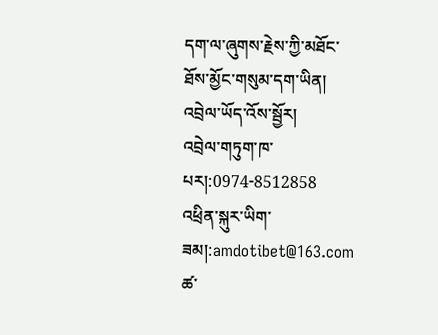དག་ལ་ཞུགས་རྗེས་ཀྱི་མཐོང་ཐོས་མྱོང་གསུམ་དག་ཡིན།
འབྲེལ་ཡོད་འོས་སྦྱོར།
འབྲེལ་གཏུག་ཁ་པར།:0974-8512858
འཕྲིན་སྐུར་ཡིག་ཟམ།:amdotibet@163.com
ཚ་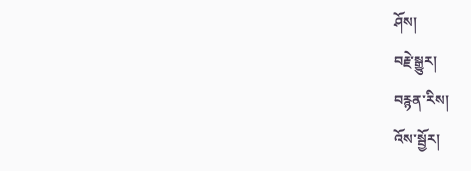ཤོས།
བརྗེ་སྒྱུར།
བརྙན་རིས།
འོས་སྦྱོར།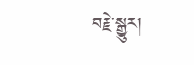བརྗེ་སྒྱུར།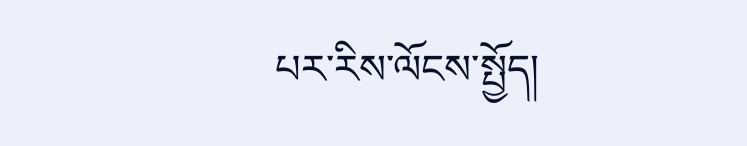པར་རིས་ལོངས་སྤྱོད།